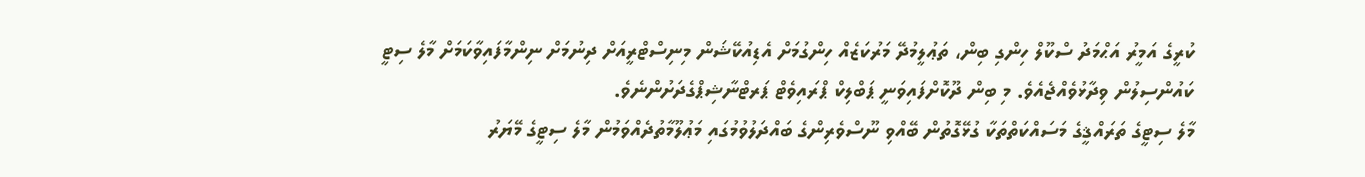ކުރީގެ އަމީރު އަޙްމަދު ސްކޫލް ހިންގި ބިން، ތަޢުލީމުދޭ މަރުކަޒެއް ހިންގުމަށް އެޑިއުކޭޝަން މިނިސްޓްރީއަށް ދިނުމަށް ނިންމާފައިވާކަމަށް މާލެ ސިޓީ ކައުންސިލުން ވިދާޅުވެއްޖެއެވެ. މި ބިން ދޫކޮށްފައިވަނީ ޕަބްލިކް ޕްރައިވެޓް ޕަރޓްނާޝިޕްގެދަށުންނެވެ.
މާލެ ސިޓީގެ ތަރައްޤީގެ މަސައްކަތްތަކާ ގުޅޭގޮތުން ބޭއްވި ނޫސްވެރިންގެ ބައްދަލުވުމުގައި މަޢުލޫމާތުދެއްވަމުން މާލެ ސިޓީގެ މޭޔަރު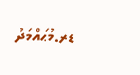ޑރ.މުޙައްމަދު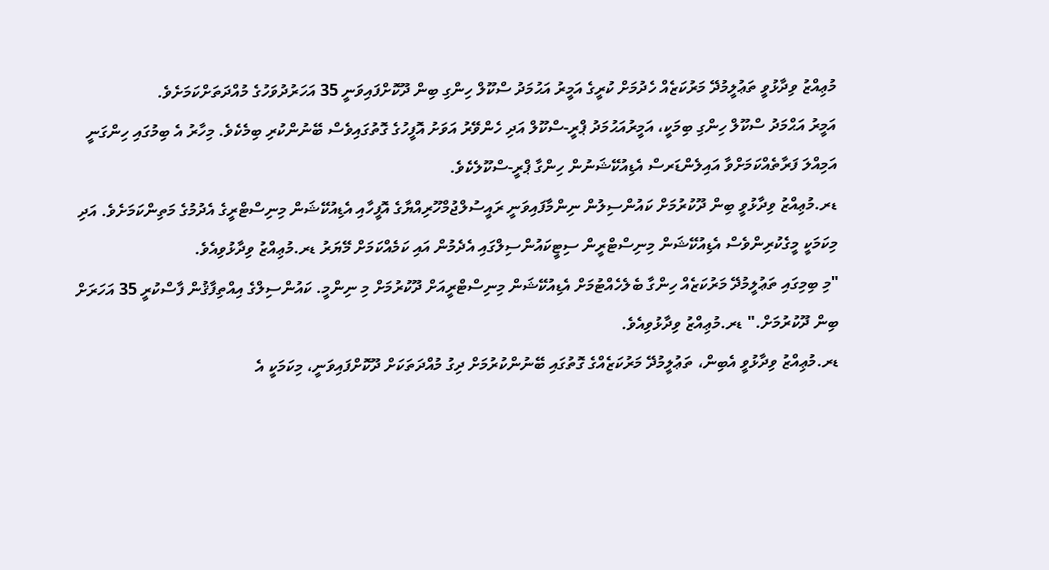މުޢިއްޒު ވިދާޅުވީ ތަޢުލީމުދޭ މަރުކަޒެއް ހެދުމަށް ކުރީގެ އަމީރު އަޙުމަދު ސްކޫލް ހިންގި ބިން ދޫކޮށްފައިވަނީ 35 އަހަރުދުވަހުގެ މުއްދަތަށްކަމަށެވެ.
އަމީރު އަޙްމަދު ސްކޫލް ހިންގި ބިމަކީ، އަމީރުއަޙުމަދު ޕްރީ-ސްކޫލް އަދި ހެންވޭރު އަވަށު އޮފީހުގެ ގޮތުގައިވެސް ބޭނުންކުރި ބިމެކެވެ. މިހާރު އެ ބިމުގައި ހިންގަނީ އަމިއްލަ ފަރާތެއްކަމަށްވާ އައިލެންޑަރސް އެޑިއުކޭޝަނުން ހިންގާ ޕްރީ-ސްކޫލެކެވެ.
ޑރ.މުޢިއްޒު ވިދާޅުވީ ބިން ދޫކުރުމަށް ކައުންސިލުން ނިންމާފައިވަނީ ރައީސުލްޖުމްހޫރިއްޔާގެ އޮފީހާއި އެޑިއުކޭޝަން މިނިސްޓްރީގެ އެދުމުގެ މަތިންކަމަށެވެ. އަދި މިކަމަކީ މީގެކުރިންވެސް އެޑިއުކޭޝަން މިނިސްޓްރީން ސިޓީކައުންސިލްގައި އެދެމުން އައި ކަމެއްކަމަށް މޭޔަރު ޑރ.މުޢިއްޒު ވިދާޅުވިއެވެ.
"މި ބިމިގައި ތަޢުލީމުދޭ މަރުކަޒެއް ހިންގާ ބެލެހެއްޓުމަށް އެޑިއުކޭޝަން މިނިސްޓްރީއަށް ދޫކުރުމަށް މި ނިންމީ. ކައުންސިލްގެ އިއްތިފާޤުން ފާސްކުރީ 35 އަހަރަށް ބިން ދޫކުރުމަށް." ޑރ.މުޢިއްޒު ވިދާޅުވިއެވެ.
ޑރ.މުޢިއްޒު ވިދާޅުވީ އެބިން، ތަޢުލީމުދޭ މަރުކަޒެއްގެ ގޮތުގައި ބޭނުންކުރުމަށް ދިގު މުއްދަތަކަށް ދޫކޮށްފައިވަނީ، މިކަމަކީ އެ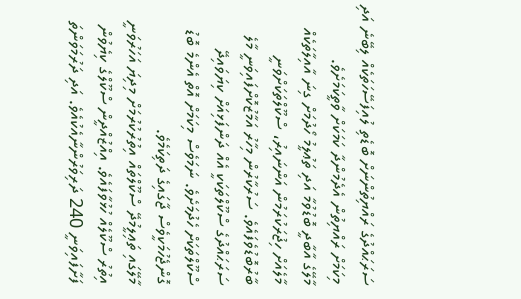ސަރަޙައްދުގެ ރައްޔިތުންނަށް ބޮޑެތި ލުއިފަސޭހަތަކެއް ލިބޭނެ އަދި މިކަމަށް ރައްޔިތުން އެދެމުންދާ ކަމަކަށް ވާތީކަމަށެވެ.
މާލޭގެ އާބާދީ ބޮޑުވުމާ އަދި ތަޢުލީމު ހޯދުމަށް ގިނަ އާއިލާތަކެއް މާލެއަށް ހިޖުރަކުރަމުން އަންނައިރު، ސްކޫލްތަކަށްވަނީ ބާރުބޮޑުވެފައެވެ. ސަރުކާރުން މިހާރު އަމާޒުކޮށްފައިވަނީ މާލެ ސަރަޙައްދުގެ ސްކޫލްތަކަކީ އެއް ދަންފަޅިއަށް ކިޔަވައިދޭ ސްކޫލްތަކަށް ހެދުމަށެވެ. ނަމަވެސް މިކަމަށް އޮތް އެންމެ ބޮޑު ގޮންޖެހުމަކީވެސް ޖާގައިގެ ދަތިކަމެވެ.
މާލޭގައި ތަޢިލީމުދޭ ސްކޫލްތައް އިތުރުކުރުމަށް މިދިޔަ އަހަރުވަނީ އިތުރު ސްކޫލެއް ހުޅުވާފައެވެ. އިއްޒުއްދީން ސްކޫލްގެ ކިޔެވުން ފަށާފައިވަނީ 240 ދަރިވަރުންނާއެކުއެވެ. އަދި ދަރުމަވަންތަ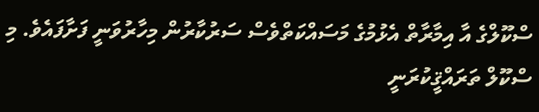ސްކޫލްގެ އާ އިމާރާތް އެޅުމުގެ މަސައްކަތްވެސް ސަރުކާރުން މިހާރުވަނީ ފަށާފައެވެ. މި ސްކޫލް ތަރައްޤީކުރަނީ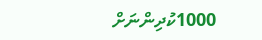1000ކުދިންނަށް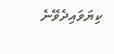ކިޔަވައިދެވޭނެ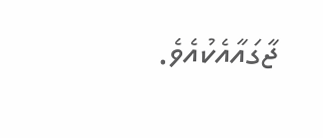ޖާގައާއެކުއެވެ.